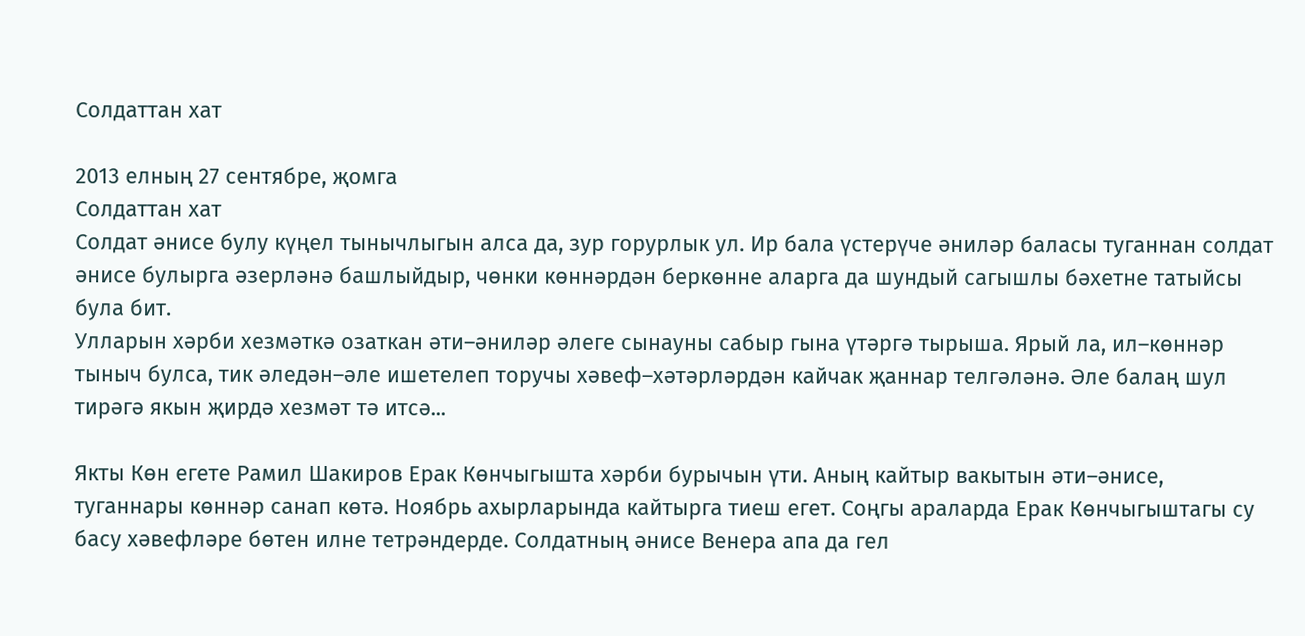Солдаттан хат

2013 елның 27 сентябре, җомга
Солдаттан хат
Солдат әнисе булу күңел тынычлыгын алса да, зур горурлык ул. Ир бала үстерүче әниләр баласы туганнан солдат әнисе булырга әзерләнә башлыйдыр, чөнки көннәрдән беркөнне аларга да шундый сагышлы бәхетне татыйсы була бит.
Улларын хәрби хезмәткә озаткан әти–әниләр әлеге сынауны сабыр гына үтәргә тырыша. Ярый ла, ил–көннәр тыныч булса, тик әледән–әле ишетелеп торучы хәвеф–хәтәрләрдән кайчак җаннар телгәләнә. Әле балаң шул тирәгә якын җирдә хезмәт тә итсә...

Якты Көн егете Рамил Шакиров Ерак Көнчыгышта хәрби бурычын үти. Аның кайтыр вакытын әти–әнисе, туганнары көннәр санап көтә. Ноябрь ахырларында кайтырга тиеш егет. Соңгы араларда Ерак Көнчыгыштагы су басу хәвефләре бөтен илне тетрәндерде. Солдатның әнисе Венера апа да гел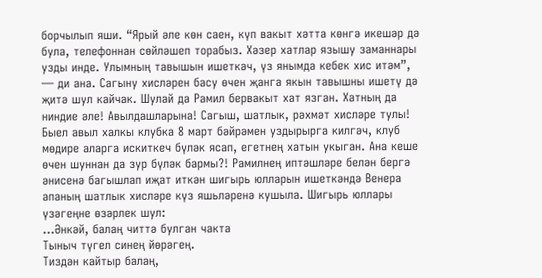борчылып яши. “Ярый әле көн саен, күп вакыт хәтта көнгә икешәр дә була, телефоннан сөйләшеп торабыз. Хәзер хатлар язышу заманнары узды инде. Улымның тавышын ишеткәч, үз янымда кебек хис итәм”, — ди ана. Сагыну хисләрен басу өчен җанга якын тавышны ишетү дә җитә шул кайчак. Шулай да Рамил бервакыт хат язган. Хатның да ниндие әле! Авылдашларына! Сагыш, шатлык, рәхмәт хисләре тулы! Быел авыл халкы клубка 8 март бәйрәмен уздырырга килгәч, клуб мөдире аларга искиткеч бүләк ясап, егетнең хатын укыган. Ана кеше өчен шуннан да зур бүләк бармы?! Рамилнең иптәшләре белән бергә әнисенә багышлап иҗат иткән шигырь юлларын ишеткәндә Венера апаның шатлык хисләре күз яшьләренә кушыла. Шигырь юллары үзәгеңне өзәрлек шул:
...Әнкәй, балаң читтә булган чакта
Тыныч түгел синең йөрәгең.
Тиздән кайтыр балаң,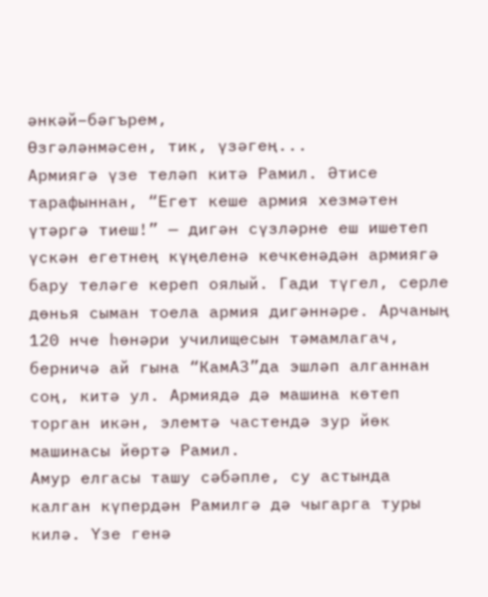әнкәй–бәгърем,
Өзгәләнмәсен, тик, үзәгең...
Армиягә үзе теләп китә Рамил. Әтисе тарафыннан, “Егет кеше армия хезмәтен үтәргә тиеш!” — дигән сүзләрне еш ишетеп үскән егетнең күңеленә кечкенәдән армиягә бару теләге кереп оялый. Гади түгел, серле дөнья сыман тоела армия дигәннәре. Арчаның 120 нче һөнәри училищесын тәмамлагач, берничә ай гына “КамАЗ”да эшләп алганнан соң, китә ул. Армиядә дә машина көтеп торган икән, элемтә частендә зур йөк машинасы йөртә Рамил.
Амур елгасы ташу сәбәпле, су астында калган күпердән Рамилгә дә чыгарга туры килә. Үзе генә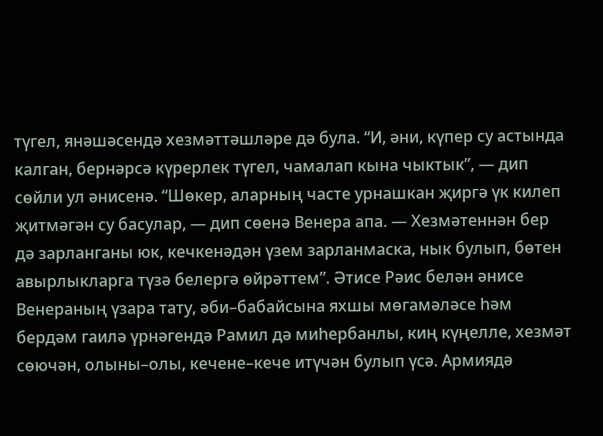түгел, янәшәсендә хезмәттәшләре дә була. “И, әни, күпер су астында калган, бернәрсә күрерлек түгел, чамалап кына чыктык”, — дип сөйли ул әнисенә. “Шөкер, аларның часте урнашкан җиргә үк килеп җитмәгән су басулар, — дип сөенә Венера апа. — Хезмәтеннән бер дә зарланганы юк, кечкенәдән үзем зарланмаска, нык булып, бөтен авырлыкларга түзә белергә өйрәттем”. Әтисе Рәис белән әнисе Венераның үзара тату, әби–бабайсына яхшы мөгамәләсе һәм бердәм гаилә үрнәгендә Рамил дә миһербанлы, киң күңелле, хезмәт сөючән, олыны–олы, кечене–кече итүчән булып үсә. Армиядә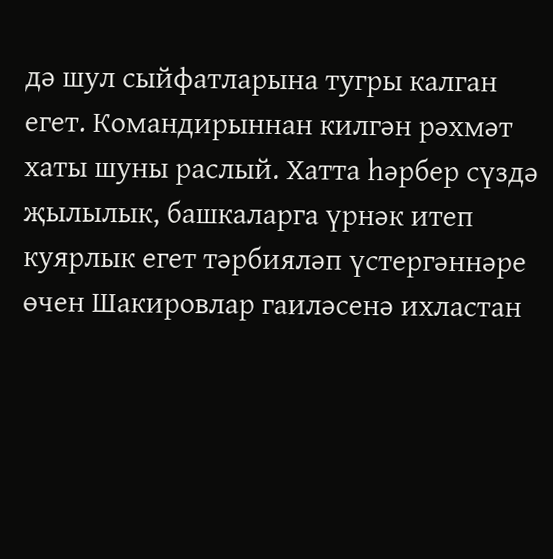дә шул сыйфатларына тугры калган егет. Командирыннан килгән рәхмәт хаты шуны раслый. Хатта һәрбер сүздә җылылык, башкаларга үрнәк итеп куярлык егет тәрбияләп үстергәннәре өчен Шакировлар гаиләсенә ихластан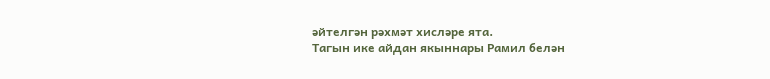әйтелгән рәхмәт хисләре ята.
Тагын ике айдан якыннары Рамил белән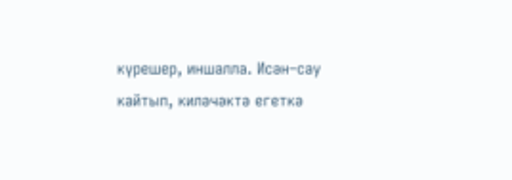күрешер, иншалла. Исән–сау кайтып, киләчәктә егеткә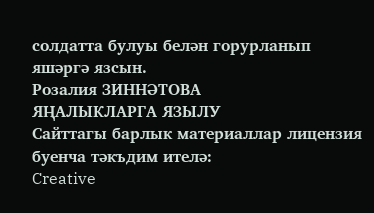солдатта булуы белән горурланып яшәргә язсын.
Розалия ЗИННӘТОВА
ЯҢАЛЫКЛАРГА ЯЗЫЛУ
Сайттагы барлык материаллар лицензия буенча тәкъдим ителә:
Creative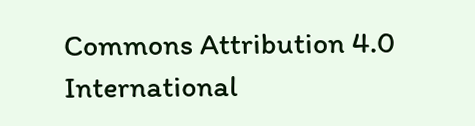Commons Attribution 4.0 International